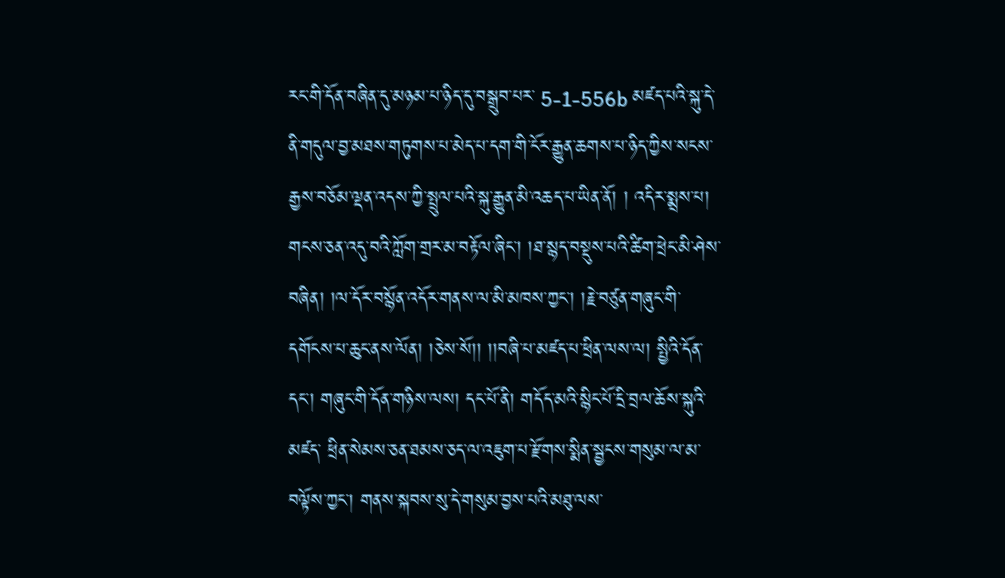རང་གི་དོན་བཞིན་དུ་མཉམ་པ་ཉིད་དུ་བསྒྲུབ་པར་ 5-1-556b མཛད་པའི་སྐུ་དེ་ནི་གདུལ་བྱ་མཐས་གཏུགས་པ་མེད་པ་དག་གི་ངོར་རྒྱུན་ཆགས་པ་ཉིད་ཀྱིས་སངས་རྒྱས་བཅོམ་ལྡན་འདས་ཀྱི་སྤྲུལ་པའི་སྐུ་རྒྱུན་མི་འཆད་པ་ཡིན་ནོ། ། འདིར་སྨྲས་པ། གངས་ཅན་འདུ་བའི་ཀློག་གྲར་མ་བརྟོལ་ཞིང་། །ཐ་སྙད་བསྡུས་པའི་ཚིག་ཕྲེང་མི་ཤེས་ བཞིན། །ལ་དོར་བསྙོན་འདོར་གནས་ལ་མི་མཁས་ཀྱང་། །རྗེ་བཙུན་གཞུང་གི་དགོངས་པ་ཆུང་ནས་ལོན། །ཅེས་སོ།། །།བཞི་པ་མཛད་པ་ཕྲིན་ལས་ལ། སྤྱིའི་དོན་དང་། གཞུང་གི་དོན་གཉིས་ལས། དང་པོ་ནི། གདོད་མའི་སྙིང་པོ་དྲི་བྲལ་ཆོས་སྐུའི་མཛད་ ཕྲིན་སེམས་ཅན་ཐམས་ཅད་ལ་འཇུག་པ་རྫོགས་སྨིན་སྦྱངས་གསུམ་ལ་མ་བལྟོས་ཀྱང་། གནས་སྐབས་སུ་དེ་གསུམ་བྱས་པའི་མཐུ་ལས་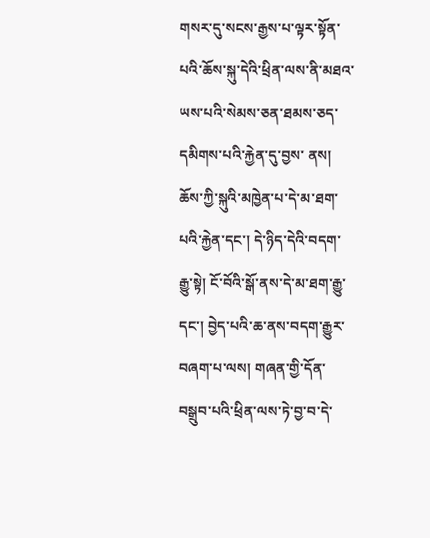གསར་དུ་སངས་རྒྱས་པ་ལྟར་སྟོན་པའི་ཆོས་སྐུ་དེའི་ཕྲིན་ལས་ནི་མཐའ་ཡས་པའི་སེམས་ཅན་ཐམས་ཅད་དམིགས་པའི་རྐྱེན་དུ་བྱས་ ནས། ཆོས་ཀྱི་སྐུའི་མཁྱེན་པ་དེ་མ་ཐག་པའི་རྐྱེན་དང་། དེ་ཉིད་དེའི་བདག་རྒྱུ་སྟེ། ངོ་བོའི་སྒོ་ནས་དེ་མ་ཐག་རྒྱུ་དང་། བྱེད་པའི་ཆ་ནས་བདག་རྒྱུར་བཞག་པ་ལས། གཞན་གྱི་དོན་བསྒྲུབ་པའི་ཕྲིན་ལས་ཏེ་བྱ་བ་དེ་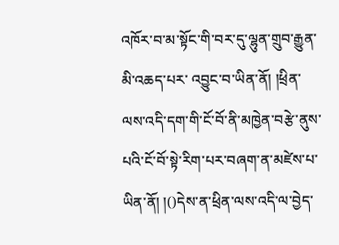འཁོར་བ་མ་སྟོང་གི་བར་དུ་ལྷུན་གྲུབ་རྒྱུན་མི་འཆད་པར་ འབྱུང་བ་ཡིན་ནོ། །ཕྲིན་ལས་འདི་དག་གི་ངོ་བོ་ནི་མཁྱེན་བརྩེ་ནུས་པའི་ངོ་བོ་སྟེ་རིག་པར་བཞག་ན་མཛེས་པ་ཡིན་ནོ། །()དེས་ན་ཕྲིན་ལས་འདི་ལ་བྱེད་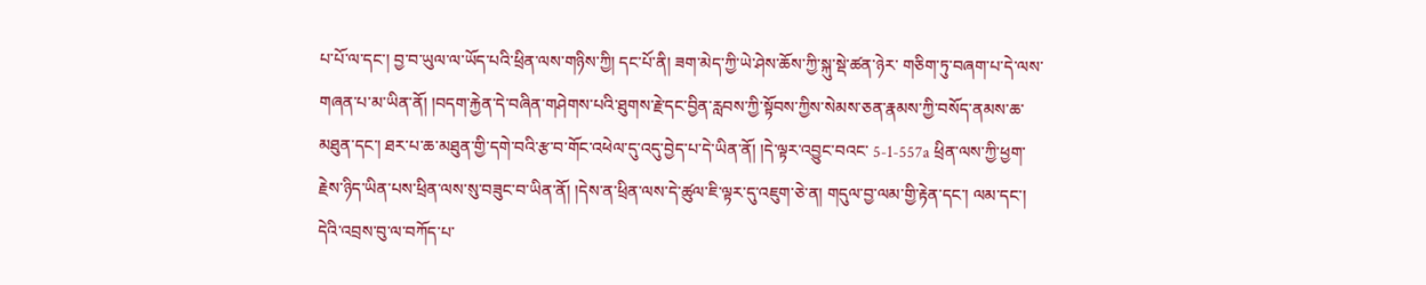པ་པོ་ལ་དང་། བྱ་བ་ཡུལ་ལ་ཡོད་པའི་ཕྲིན་ལས་གཉིས་ཀྱི། དང་པོ་ནི། ཟག་མེད་ཀྱི་ཡེ་ཤེས་ཆོས་ཀྱི་སྐུ་སྡེ་ཚན་ཉེར་ གཅིག་ཏུ་བཞག་པ་དེ་ལས་གཞན་པ་མ་ཡིན་ནོ། །བདག་རྐྱེན་དེ་བཞིན་གཤེགས་པའི་ཐུགས་རྗེ་དང་བྱིན་རླབས་ཀྱི་སྟོབས་ཀྱིས་སེམས་ཅན་རྣམས་ཀྱི་བསོད་ནམས་ཆ་མཐུན་དང་། ཐར་པ་ཆ་མཐུན་གྱི་དགེ་བའི་རྩ་བ་གོང་འཕེལ་དུ་འདུ་བྱེད་པ་དེ་ཡིན་ནོ། །དེ་ལྟར་འབྱུང་བའང་ 5-1-557a ཕྲིན་ལས་ཀྱི་ཕྱག་རྗེས་ཉིད་ཡིན་པས་ཕྲིན་ལས་སུ་བཟུང་བ་ཡིན་ནོ། །དེས་ན་ཕྲིན་ལས་དེ་ཚུལ་ཇི་ལྟར་དུ་འཇུག་ཅེ་ན། གདུལ་བྱ་ལམ་གྱི་རྟེན་དང་། ལམ་དང་། དེའི་འབྲས་བུ་ལ་བཀོད་པ་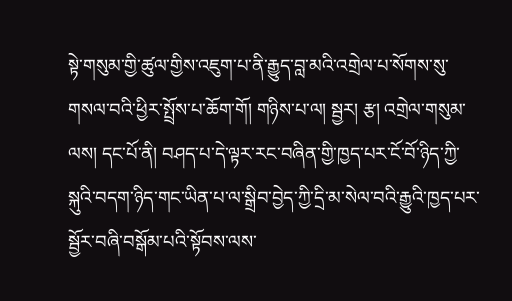སྟེ་གསུམ་གྱི་ཚུལ་གྱིས་འཇུག་པ་ནི་རྒྱུད་བླ་མའི་འགྲེལ་པ་སོགས་སུ་ གསལ་བའི་ཕྱིར་སྤྲོས་པ་ཆོག་གོ། གཉིས་པ་ལ། སྦྱར། རྩ། འགྲེལ་གསུམ་ལས། དང་པོ་ནི། བཤད་པ་དེ་ལྟར་རང་བཞིན་གྱི་ཁྱད་པར་ངོ་བོ་ཉིད་ཀྱི་སྐུའི་བདག་ཉིད་གང་ཡིན་པ་ལ་སྒྲིབ་བྱེད་ཀྱི་དྲི་མ་སེལ་བའི་རྒྱུའི་ཁྱད་པར་སྦྱོར་བཞི་བསྒོམ་པའི་སྟོབས་ལས་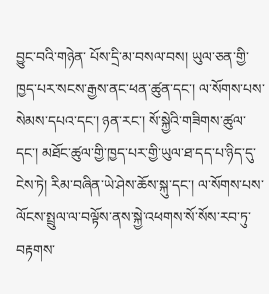བྱུང་བའི་གཉེན་ པོས་དྲི་མ་བསལ་བས། ཡུལ་ཅན་གྱི་ཁྱད་པར་སངས་རྒྱས་ནང་ཕན་ཚུན་དང་། ལ་སོགས་པས་སེམས་དཔའ་དང་། ཉན་རང་། སོ་སྐྱེའི་གཟིགས་ཚུལ་དང་། མཐོང་ཚུལ་གྱི་ཁྱད་པར་གྱི་ཡུལ་ཐ་དད་པ་ཉིད་དུ་ངེས་ཏེ། རིམ་བཞིན་ཡེ་ཤེས་ཆོས་སྐུ་དང་། ལ་སོགས་པས་ ལོངས་སྤྲུལ་ལ་བལྟོས་ནས་སྐྱེ་འཕགས་སོ་སོས་རབ་ཏུ་བརྟགས་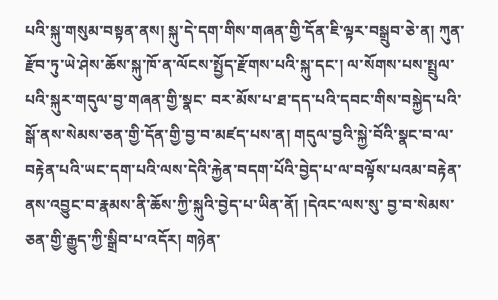པའི་སྐུ་གསུམ་བསྟན་ནས། སྐུ་དེ་དག་གིས་གཞན་གྱི་དོན་ཇི་ལྟར་བསྒྲུབ་ཅེ་ན། ཀུན་རྫོབ་ཏུ་ཡེ་ཤེས་ཆོས་སྐུ་ཁོ་ན་ལོངས་སྤྱོད་རྫོགས་པའི་སྐུ་དང་། ལ་སོགས་པས་སྤྲུལ་པའི་སྐུར་གདུལ་བྱ་གཞན་གྱི་སྣང་ བར་མོས་པ་ཐ་དད་པའི་དབང་གིས་བསྐྱེད་པའི་སྒོ་ནས་སེམས་ཅན་གྱི་དོན་གྱི་བྱ་བ་མཛད་པས་ན། གདུལ་བྱའི་སྐྱེ་བོའི་སྣང་བ་ལ་བརྟེན་པའི་ཡང་དག་པའི་ལས་དེའི་རྐྱེན་བདག་པོའི་བྱེད་པ་ལ་བལྟོས་པའམ་བརྟེན་ནས་འབྱུང་བ་རྣམས་ནི་ཆོས་ཀྱི་སྐུའི་བྱེད་པ་ཡིན་ནོ། །དེའང་ལས་སུ་ བྱ་བ་སེམས་ཅན་གྱི་རྒྱུད་ཀྱི་སྒྲིབ་པ་འདོར། གཉེན་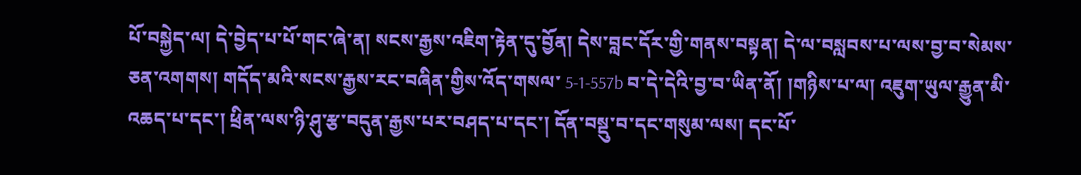པོ་བསྐྱེད་ལ། དེ་བྱེད་པ་པོ་གང་ཞེ་ན། སངས་རྒྱས་འཇིག་རྟེན་དུ་བྱོན། དེས་བླང་དོར་གྱི་གནས་བསྟན། དེ་ལ་བསླབས་པ་ལས་བྱ་བ་སེམས་ཅན་འགགས། གདོད་མའི་སངས་རྒྱས་རང་བཞིན་གྱིས་འོད་གསལ་ 5-1-557b བ་དེ་དེའི་བྱ་བ་ཡིན་ནོ། །གཉིས་པ་ལ། འཇུག་ཡུལ་རྒྱུན་མི་འཆད་པ་དང་། ཕྲིན་ལས་ཉི་ཤུ་རྩ་བདུན་རྒྱས་པར་བཤད་པ་དང་། དོན་བསྡུ་བ་དང་གསུམ་ལས། དང་པོ་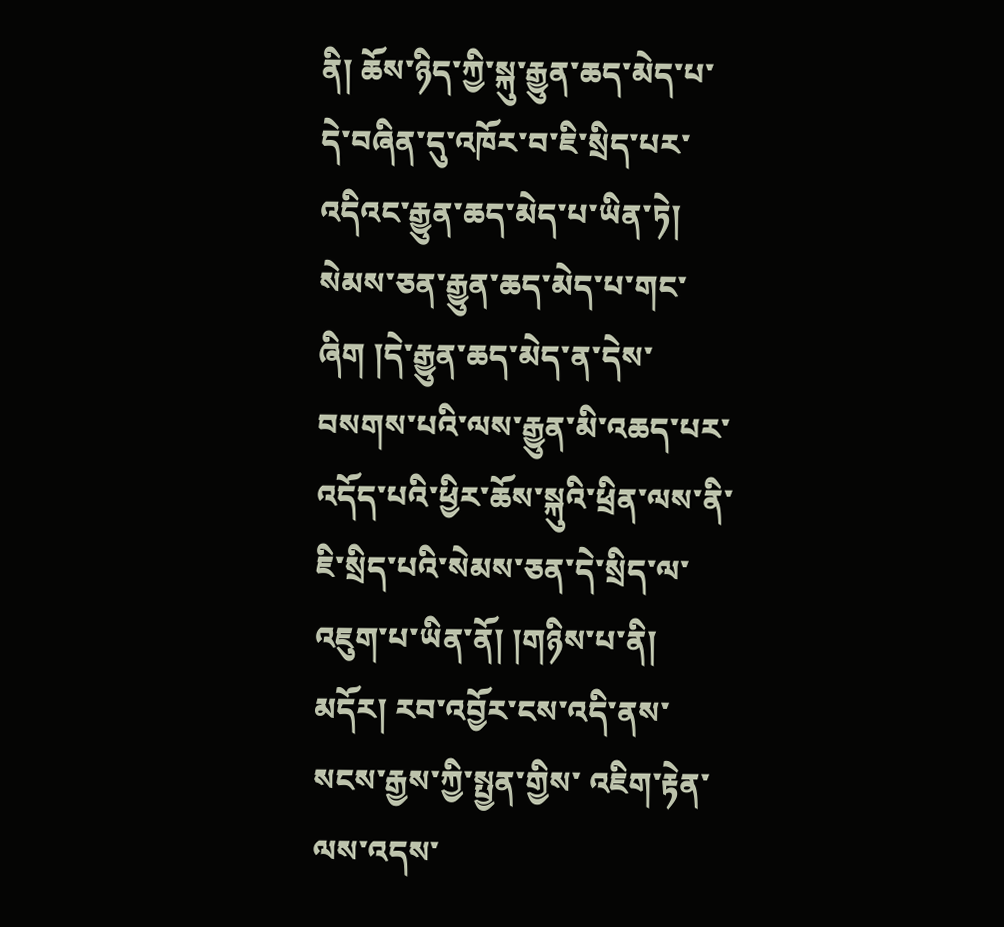ནི། ཆོས་ཉིད་ཀྱི་སྐུ་རྒྱུན་ཆད་མེད་པ་དེ་བཞིན་དུ་འཁོར་བ་ཇི་སྲིད་པར་འདིའང་རྒྱུན་ཆད་མེད་པ་ཡིན་ཏེ། སེམས་ཅན་རྒྱུན་ཆད་མེད་པ་གང་ཞིག །དེ་རྒྱུན་ཆད་མེད་ན་དེས་བསགས་པའི་ལས་རྒྱུན་མི་འཆད་པར་འདོད་པའི་ཕྱིར་ཆོས་སྐུའི་ཕྲིན་ལས་ནི་ཇི་སྲིད་པའི་སེམས་ཅན་དེ་སྲིད་ལ་འཇུག་པ་ཡིན་ནོ། །གཉིས་པ་ནི། མདོར། རབ་འབྱོར་ངས་འདི་ནས་སངས་རྒྱས་ཀྱི་སྤྱན་གྱིས་ འཇིག་རྟེན་ལས་འདས་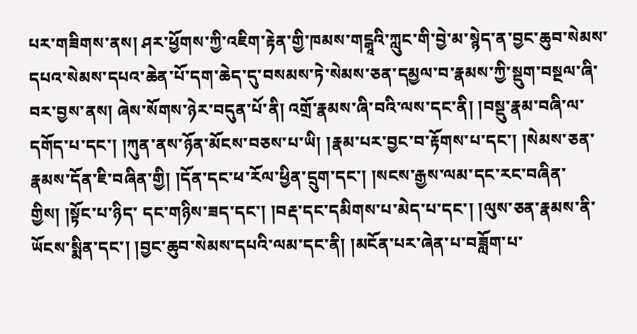པར་གཟིགས་ནས། ཤར་ཕྱོགས་ཀྱི་འཇིག་རྟེན་གྱི་ཁམས་གངྒཱའི་ཀླུང་གི་བྱེ་མ་སྙེད་ན་བྱང་ཆུབ་སེམས་དཔའ་སེམས་དཔའ་ཆེན་པོ་དག་ཆེད་དུ་བསམས་ཏེ་སེམས་ཅན་དམྱལ་བ་རྣམས་ཀྱི་སྡུག་བསྔལ་ཞི་བར་བྱས་ནས། ཞེས་སོགས་ཉེར་བདུན་པོ་ནི། འགྲོ་རྣམས་ཞི་བའི་ལས་དང་ནི། །བསྡུ་རྣམ་བཞི་ལ་དགོད་པ་དང་། །ཀུན་ནས་ཉོན་མོངས་བཅས་པ་ཡི། །རྣམ་པར་བྱང་བ་རྟོགས་པ་དང་། །སེམས་ཅན་རྣམས་དོན་ཇི་བཞིན་གྱི། །དོན་དང་ཕ་རོལ་ཕྱིན་དྲུག་དང་། །སངས་རྒྱས་ལམ་དང་རང་བཞིན་གྱིས། །སྟོང་པ་ཉིད་ དང་གཉིས་ཟད་དང་། །བརྡ་དང་དམིགས་པ་མེད་པ་དང་། །ལུས་ཅན་རྣམས་ནི་ཡོངས་སྨིན་དང་། །བྱང་ཆུབ་སེམས་དཔའི་ལམ་དང་ནི། །མངོན་པར་ཞེན་པ་བཟློག་པ་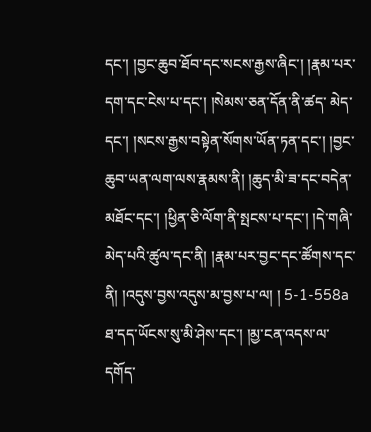དང་། །བྱང་ཆུབ་ཐོབ་དང་སངས་རྒྱས་ཞིང་། །རྣམ་པར་དག་དང་ངེས་པ་དང་། །སེམས་ཅན་དོན་ནི་ཚད་ མེད་དང་། །སངས་རྒྱས་བསྟེན་སོགས་ཡོན་ཏན་དང་། །བྱང་ཆུབ་ཡན་ལག་ལས་རྣམས་ནི། །ཆུད་མི་ཟ་དང་བདེན་མཐོང་དང་། །ཕྱིན་ཅི་ལོག་ནི་སྤངས་པ་དང་། །དེ་གཞི་མེད་པའི་ཚུལ་དང་ནི། །རྣམ་པར་བྱང་དང་ཚོགས་དང་ནི། །འདུས་བྱས་འདུས་མ་བྱས་པ་ལ། ། 5-1-558a ཐ་དད་ཡོངས་སུ་མི་ཤེས་དང་། །མྱ་ངན་འདས་ལ་དགོད་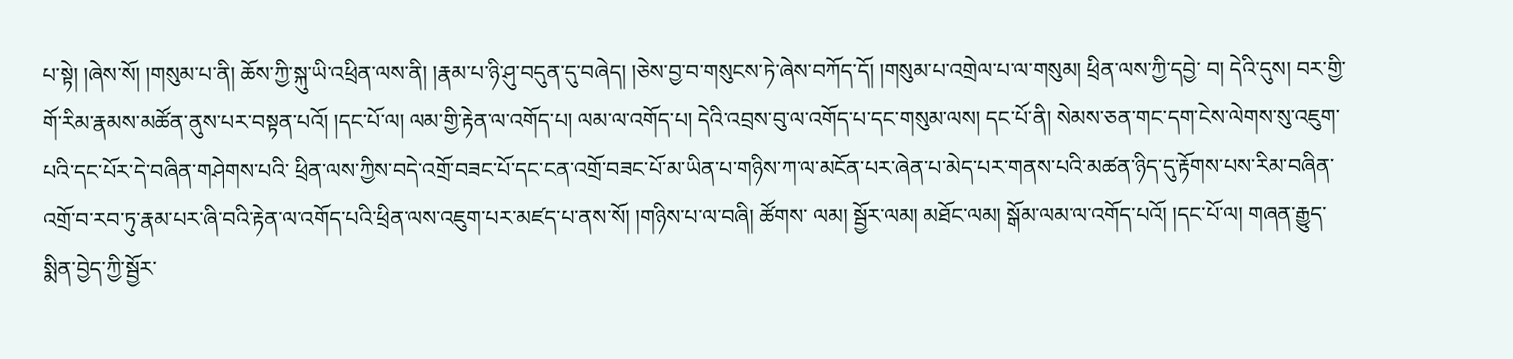པ་སྟེ། །ཞེས་སོ། །གསུམ་པ་ནི། ཆོས་ཀྱི་སྐུ་ཡི་འཕྲིན་ལས་ནི། །རྣམ་པ་ཉི་ཤུ་བདུན་དུ་བཞེད། །ཅེས་བྱ་བ་གསུངས་ཏེ་ཞེས་བཀོད་དོ། །གསུམ་པ་འགྲེལ་པ་ལ་གསུམ། ཕྲིན་ལས་ཀྱི་དབྱེ་ བ། དེའི་དུས། བར་གྱི་གོ་རིམ་རྣམས་མཚོན་ནུས་པར་བསྟན་པའོ། །དང་པོ་ལ། ལམ་གྱི་རྟེན་ལ་འགོད་པ། ལམ་ལ་འགོད་པ། དེའི་འབྲས་བུ་ལ་འགོད་པ་དང་གསུམ་ལས། དང་པོ་ནི། སེམས་ཅན་གང་དག་ངེས་ལེགས་སུ་འཇུག་པའི་དང་པོར་དེ་བཞིན་གཤེགས་པའི་ ཕྲིན་ལས་ཀྱིས་བདེ་འགྲོ་བཟང་པོ་དང་ངན་འགྲོ་བཟང་པོ་མ་ཡིན་པ་གཉིས་ཀ་ལ་མངོན་པར་ཞེན་པ་མེད་པར་གནས་པའི་མཚན་ཉིད་དུ་རྟོགས་པས་རིམ་བཞིན་འགྲོ་བ་རབ་ཏུ་རྣམ་པར་ཞི་བའི་རྟེན་ལ་འགོད་པའི་ཕྲིན་ལས་འཇུག་པར་མཛད་པ་ནས་སོ། །གཉིས་པ་ལ་བཞི། ཚོགས་ ལམ། སྦྱོར་ལམ། མཐོང་ལམ། སྒོམ་ལམ་ལ་འགོད་པའོ། །དང་པོ་ལ། གཞན་རྒྱུད་སྨིན་བྱེད་ཀྱི་སྦྱོར་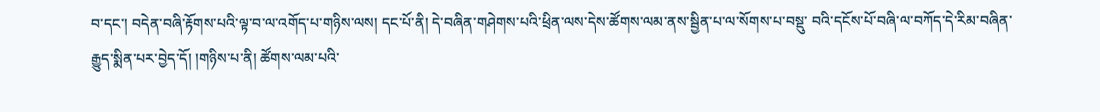བ་དང་། བདེན་བཞི་རྟོགས་པའི་ལྟ་བ་ལ་འགོད་པ་གཉིས་ལས། དང་པོ་ནི། དེ་བཞིན་གཤེགས་པའི་ཕྲིན་ལས་དེས་ཚོགས་ལམ་ནས་སྦྱིན་པ་ལ་སོགས་པ་བསྡུ་ བའི་དངོས་པོ་བཞི་ལ་བཀོད་དེ་རིམ་བཞིན་རྒྱུད་སྨིན་པར་བྱེད་དོ། །གཉིས་པ་ནི། ཚོགས་ལམ་པའི་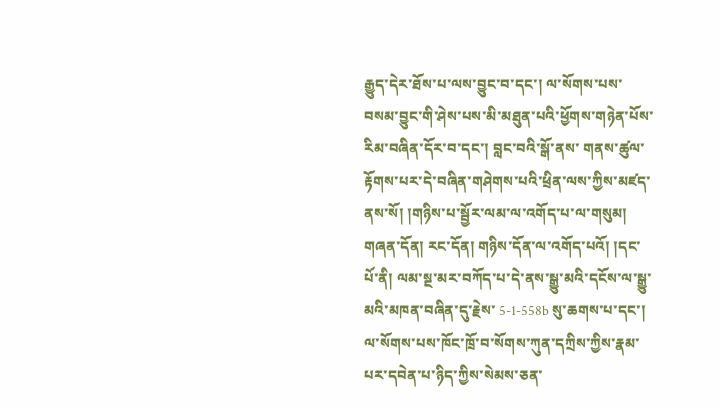རྒྱུད་དེར་ཐོས་པ་ལས་བྱུང་བ་དང་། ལ་སོགས་པས་བསམ་བྱུང་གི་ཤེས་པས་མི་མཐུན་པའི་ཕྱོགས་གཉེན་པོས་རིམ་བཞིན་དོར་བ་དང་། བླང་བའི་སྒོ་ནས་ གནས་ཚུལ་རྟོགས་པར་དེ་བཞིན་གཤེགས་པའི་ཕྲིན་ལས་ཀྱིས་མཛད་ནས་སོ། །གཉིས་པ་སྦྱོར་ལམ་ལ་འགོད་པ་ལ་གསུམ། གཞན་དོན། རང་དོན། གཉིས་དོན་ལ་འགོད་པའོ། །དང་པོ་ནི། ལམ་སྔ་མར་བཀོད་པ་དེ་ནས་སྒྱུ་མའི་དངོས་ལ་སྒྱུ་མའི་མཁན་བཞིན་དུ་རྗེས་ 5-1-558b སུ་ཆགས་པ་དང་། ལ་སོགས་པས་ཁོང་ཁྲོ་བ་སོགས་ཀུན་དཀྲིས་ཀྱིས་རྣམ་པར་དབེན་པ་ཉིད་ཀྱིས་སེམས་ཅན་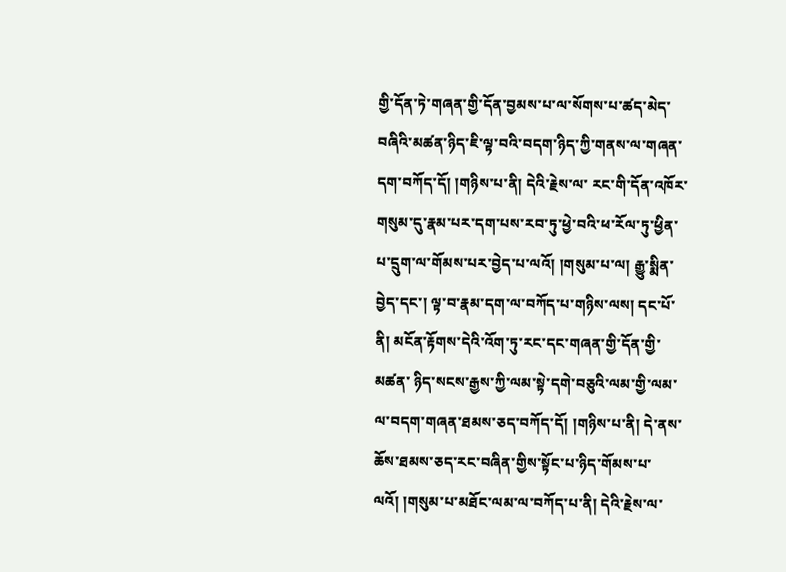གྱི་དོན་ཏེ་གཞན་གྱི་དོན་བྱམས་པ་ལ་སོགས་པ་ཚད་མེད་བཞིའི་མཚན་ཉིད་ཇི་ལྟ་བའི་བདག་ཉིད་ཀྱི་གནས་ལ་གཞན་དག་བཀོད་དོ། །གཉིས་པ་ནི། དེའི་རྗེས་ལ་ རང་གི་དོན་འཁོར་གསུམ་དུ་རྣམ་པར་དག་པས་རབ་ཏུ་ཕྱེ་བའི་ཕ་རོལ་ཏུ་ཕྱིན་པ་དྲུག་ལ་གོམས་པར་བྱེད་པ་ལའོ། །གསུམ་པ་ལ། རྒྱུ་སྨིན་བྱེད་དང་། ལྟ་བ་རྣམ་དག་ལ་བཀོད་པ་གཉིས་ལས། དང་པོ་ནི། མངོན་རྟོགས་དེའི་འོག་ཏུ་རང་དང་གཞན་གྱི་དོན་གྱི་མཚན་ ཉིད་སངས་རྒྱས་ཀྱི་ལམ་སྟེ་དགེ་བཅུའི་ལམ་གྱི་ལམ་ལ་བདག་གཞན་ཐམས་ཅད་བཀོད་དོ། །གཉིས་པ་ནི། དེ་ནས་ཆོས་ཐམས་ཅད་རང་བཞིན་གྱིས་སྟོང་པ་ཉིད་གོམས་པ་ལའོ། །གསུམ་པ་མཐོང་ལམ་ལ་བཀོད་པ་ནི། དེའི་རྗེས་ལ་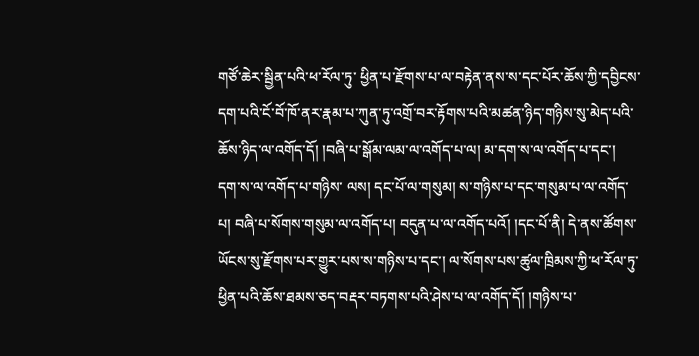གཙོ་ཆེར་སྦྱིན་པའི་ཕ་རོལ་ཏུ་ ཕྱིན་པ་རྫོགས་པ་ལ་བརྟེན་ནས་ས་དང་པོར་ཆོས་ཀྱི་དབྱིངས་དག་པའི་ངོ་བོ་ཁོ་ནར་རྣམ་པ་ཀུན་ཏུ་འགྲོ་བར་རྟོགས་པའི་མཚན་ཉིད་གཉིས་སུ་མེད་པའི་ཆོས་ཉིད་ལ་འགོད་དོ། །བཞི་པ་སྒོམ་ལམ་ལ་འགོད་པ་ལ། མ་དག་ས་ལ་འགོད་པ་དང་། དག་ས་ལ་འགོད་པ་གཉིས་ ལས། དང་པོ་ལ་གསུམ། ས་གཉིས་པ་དང་གསུམ་པ་ལ་འགོད་པ། བཞི་པ་སོགས་གསུམ་ལ་འགོད་པ། བདུན་པ་ལ་འགོད་པའོ། །དང་པོ་ནི། དེ་ནས་ཚོགས་ཡོངས་སུ་རྫོགས་པར་གྱུར་པས་ས་གཉིས་པ་དང་། ལ་སོགས་པས་ཚུལ་ཁྲིམས་ཀྱི་ཕ་རོལ་ཏུ་ ཕྱིན་པའི་ཆོས་ཐམས་ཅད་བརྡར་བཏགས་པའི་ཤེས་པ་ལ་འགོད་དོ། །གཉིས་པ་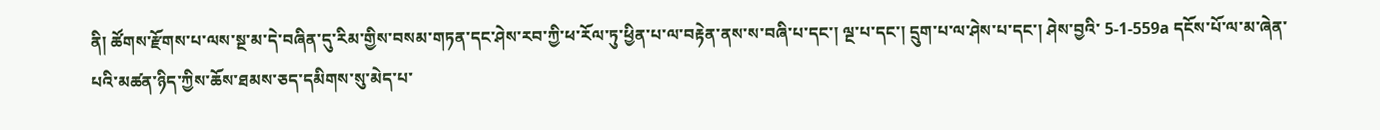ནི། ཚོགས་རྫོགས་པ་ལས་སྔ་མ་དེ་བཞིན་དུ་རིམ་གྱིས་བསམ་གཏན་དང་ཤེས་རབ་ཀྱི་ཕ་རོལ་ཏུ་ཕྱིན་པ་ལ་བརྟེན་ནས་ས་བཞི་པ་དང་། ལྔ་པ་དང་། དྲུག་པ་ལ་ཤེས་པ་དང་། ཤེས་བྱའི་ 5-1-559a དངོས་པོ་ལ་མ་ཞེན་པའི་མཚན་ཉིད་ཀྱིས་ཆོས་ཐམས་ཅད་དམིགས་སུ་མེད་པ་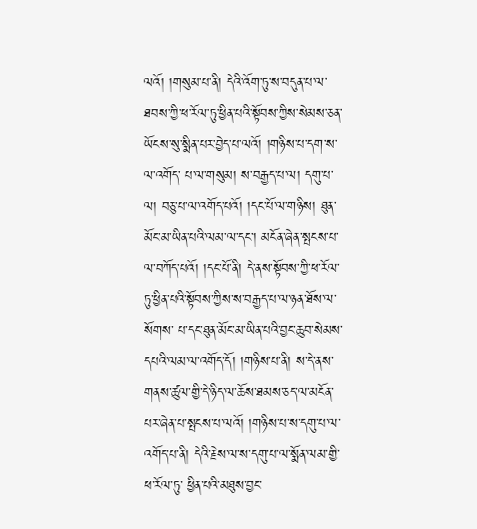ལའོ། །གསུམ་པ་ནི། དེའི་འོག་ཏུ་ས་བདུན་པ་ལ་ཐབས་ཀྱི་ཕ་རོལ་ཏུ་ཕྱིན་པའི་སྟོབས་ཀྱིས་སེམས་ཅན་ཡོངས་སུ་སྨིན་པར་བྱེད་པ་ལའོ། །གཉིས་པ་དག་ས་ལ་འགོད་ པ་ལ་གསུམ། ས་བརྒྱད་པ་ལ། དགུ་པ་ལ། བཅུ་པ་ལ་འགོད་པའོ། །དང་པོ་ལ་གཉིས། ཐུན་མོང་མ་ཡིན་པའི་ལམ་ལ་དང་། མངོན་ཞེན་སྤངས་པ་ལ་བཀོད་པའོ། །དང་པོ་ནི། དེ་ནས་སྟོབས་ཀྱི་ཕ་རོལ་ཏུ་ཕྱིན་པའི་སྟོབས་ཀྱིས་ས་བརྒྱད་པ་ལ་ཉན་ཐོས་ལ་སོགས་ པ་དང་ཐུན་མོང་མ་ཡིན་པའི་བྱང་ཆུབ་སེམས་དཔའི་ལམ་ལ་འགོད་དོ། །གཉིས་པ་ནི། ས་དེ་ནས་གནས་ཚུལ་གྱི་དེ་ཉིད་ལ་ཆོས་ཐམས་ཅད་ལ་མངོན་པར་ཞེན་པ་སྤངས་པ་ལའོ། །གཉིས་པ་ས་དགུ་པ་ལ་འགོད་པ་ནི། དེའི་རྗེས་ལ་ས་དགུ་པ་ལ་སྨོན་ལམ་གྱི་ཕ་རོལ་ཏུ་ ཕྱིན་པའི་མཐུས་བྱང་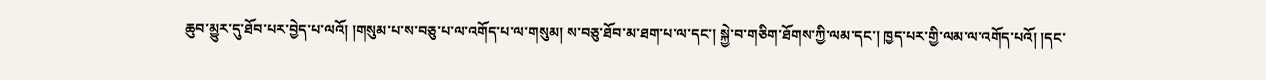ཆུབ་མྱུར་དུ་ཐོབ་པར་བྱེད་པ་ལའོ། །གསུམ་པ་ས་བཅུ་པ་ལ་འགོད་པ་ལ་གསུམ། ས་བཅུ་ཐོབ་མ་ཐག་པ་ལ་དང་། སྐྱེ་བ་གཅིག་ཐོགས་ཀྱི་ལམ་དང་། ཁྱད་པར་གྱི་ལམ་ལ་འགོད་པའོ། །དང་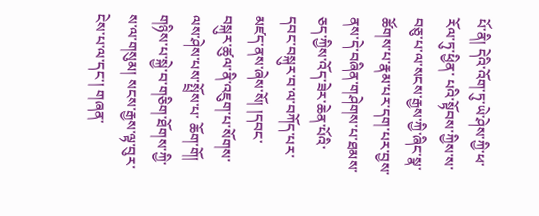པོ་ནི། དེའི་འོག་ཏུ་ཡེ་ཤེས་ཀྱི་ཕ་རོལ་ཏུ་ཕྱིན་ པའི་སྟོབས་ཀྱིས་ས་བཅུ་པ་ལ་སངས་རྒྱས་ཀྱི་ཞིང་སྣ་ཚོགས་པ་རྣམ་པར་དག་པར་བྱས་ནས་དེ་བཞིན་གཤེགས་པ་ཐམས་ཅད་ཀྱིས་འོད་ཟེར་ཆེན་པོའི་དབང་བསྐུར་བ་ལ་བཀོད་པར་མཛད་ནས་ཞེས་སོ། །དབང་བསྐུར་ཚུལ་ནི་འཇུག་པ་སོགས་ལས་ཤེས་པས་སྤྲོས་པ་ ཆོག་གོ། གཉིས་པ་སྐྱེ་བ་གཅིག་ཐོགས་ཀྱི་ས་ལ་གསུམ། སངས་རྒྱས་ལྟ་བུར་ངེས་པ་ལ་དང་། གཞན་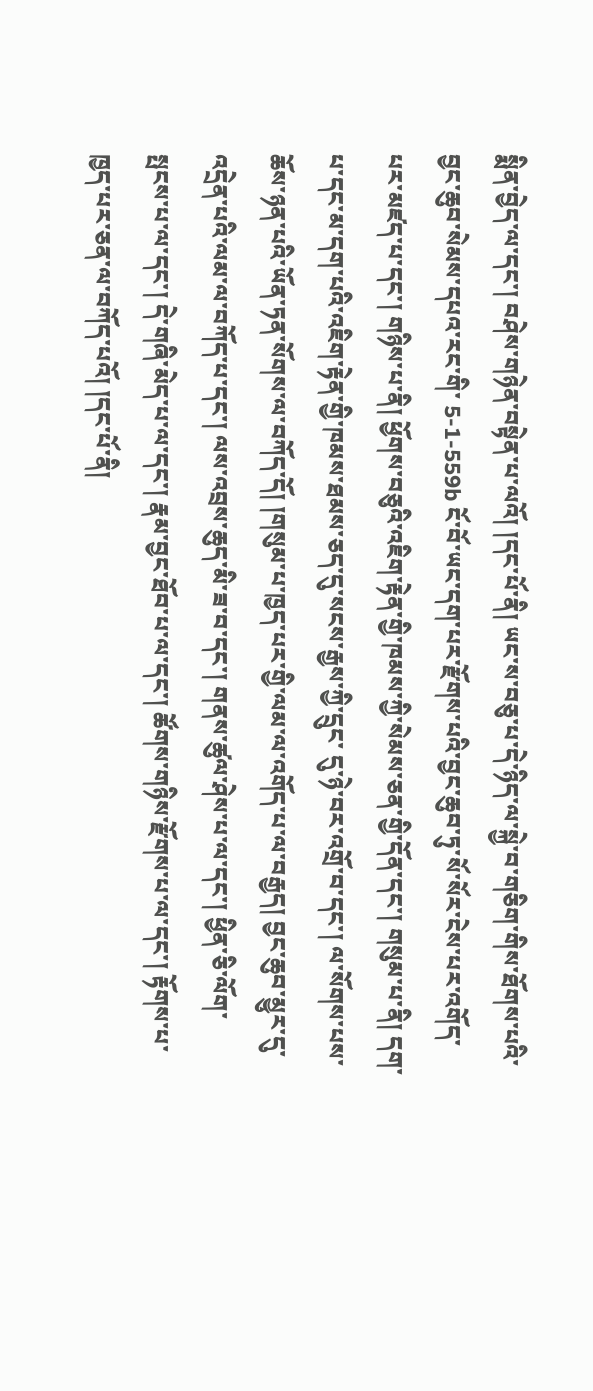སྨིན་བྱེད་ལ་དང་། བཤེས་གཉེན་བསྟེན་པ་ལའོ། །དང་པོ་ནི། ཡང་ས་བཅུ་པ་དེ་ཉིད་ལ་སྐྱེ་བ་གཅིག་གིས་ཐོགས་པའི་བྱང་ཆུབ་སེམས་དཔའ་རང་གི་ 5-1-559b ངོ་བོ་ཡང་དག་པར་རྫོགས་པའི་བྱང་ཆུབ་ཏུ་སོ་སོར་ངེས་པར་འགོད་པར་མཛད་པ་དང་། གཉིས་པ་ནི། ཕྱོགས་བཅུའི་འཇིག་རྟེན་གྱི་ཁམས་ཀྱི་སེམས་ཅན་གྱི་དོན་དང་། གསུམ་པ་ནི། དག་པ་དང་མ་དག་པའི་འཇིག་རྟེན་གྱི་ཁམས་ཐམས་ཅད་དུ་སངས་རྒྱས་ཀྱི་དྲུང་ དུ་ཉེ་བར་འགྲོ་བ་དང་། ལ་སོགས་པས་ཆོས་ཉན་པའི་ཡོན་ཏན་སོགས་ལ་བཀོད་དོ། །གསུམ་པ་ཁྱད་པར་གྱི་ལམ་ལ་འགོད་པ་ལ་བརྒྱད། བྱང་ཆུབ་མྱུར་དུ་འདྲེན་པའི་ལམ་ལ་བཀོད་པ་དང་། ལས་འབྲས་ཆུད་མི་ཟ་བ་དང་། གནས་ཚུལ་ཤེས་པ་ལ་དང་། ཕྱིན་ཅི་ལོག་ སྤངས་པ་ལ་དང་། དེ་གཞི་མེད་པ་ལ་དང་། རྣམ་བྱང་ཐོབ་པ་ལ་དང་། ཚོགས་གཉིས་རྫོགས་པ་ལ་དང་། རྟོགས་པ་ཁྱད་པར་ཅན་ལ་བཀོད་པའོ། །དང་པོ་ནི།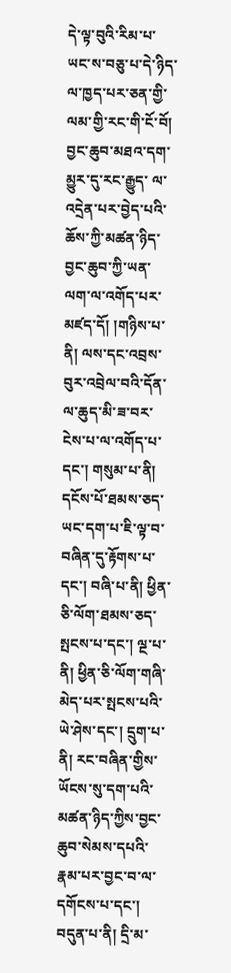དེ་ལྟ་བུའི་རིམ་པ་ཡང་ས་བཅུ་པ་དེ་ཉིད་ལ་ཁྱད་པར་ཅན་གྱི་ལམ་གྱི་རང་གི་ངོ་བོ། བྱང་ཆུབ་མཐའ་དག་མྱུར་དུ་རང་རྒྱུད་ ལ་འདྲེན་པར་བྱེད་པའི་ཆོས་ཀྱི་མཚན་ཉིད་བྱང་ཆུབ་ཀྱི་ཡན་ལག་ལ་འགོད་པར་མཛད་དོ། །གཉིས་པ་ནི། ལས་དང་འབྲས་བུར་འབྲེལ་བའི་དོན་ལ་ཆུད་མི་ཟ་བར་ངེས་པ་ལ་འགོད་པ་དང་། གསུམ་པ་ནི། དངོས་པོ་ཐམས་ཅད་ཡང་དག་པ་ཇི་ལྟ་བ་བཞིན་དུ་རྟོགས་པ་དང་། བཞི་པ་ནི། ཕྱིན་ཅི་ལོག་ཐམས་ཅད་སྤངས་པ་དང་། ལྔ་པ་ནི། ཕྱིན་ཅི་ལོག་གཞི་མེད་པར་སྤངས་པའི་ཡེ་ཤེས་དང་། དྲུག་པ་ནི། རང་བཞིན་གྱིས་ཡོངས་སུ་དག་པའི་མཚན་ཉིད་ཀྱིས་བྱང་ཆུབ་སེམས་དཔའི་རྣམ་པར་བྱང་བ་ལ་དགོངས་པ་དང་། བདུན་པ་ནི། དྲི་མ་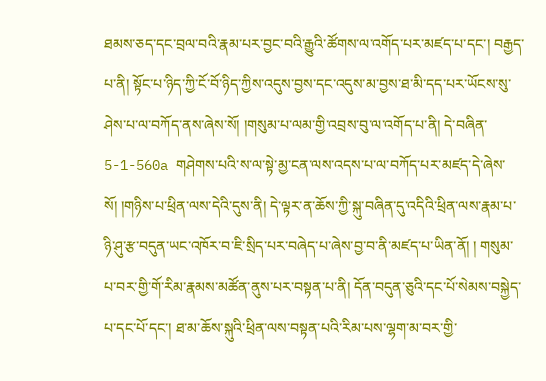ཐམས་ཅད་དང་བྲལ་བའི་རྣམ་པར་བྱང་བའི་རྒྱུའི་ཚོགས་ལ་འགོད་པར་མཛད་པ་དང་། བརྒྱད་པ་ནི། སྟོང་པ་ཉིད་ཀྱི་ངོ་བོ་ཉིད་ཀྱིས་འདུས་བྱས་དང་འདུས་མ་བྱས་ཐ་མི་དད་པར་ཡོངས་སུ་ཤེས་པ་ལ་བཀོད་ནས་ཞེས་སོ། །གསུམ་པ་ལམ་གྱི་འབྲས་བུ་ལ་འགོད་པ་ནི། དེ་བཞིན་ 5-1-560a གཤེགས་པའི་ས་ལ་སྟེ་མྱ་ངན་ལས་འདས་པ་ལ་བཀོད་པར་མཛད་དེ་ཞེས་སོ། །གཉིས་པ་ཕྲིན་ལས་དེའི་དུས་ནི། དེ་ལྟར་ན་ཆོས་ཀྱི་སྐུ་བཞིན་དུ་འདིའི་ཕྲིན་ལས་རྣམ་པ་ཉི་ཤུ་རྩ་བདུན་ཡང་འཁོར་བ་ཇི་སྲིད་པར་བཞེད་པ་ཞེས་བྱ་བ་ནི་མཛད་པ་ཡིན་ནོ། ། གསུམ་པ་བར་གྱི་གོ་རིམ་རྣམས་མཚོན་ནུས་པར་བསྟན་པ་ནི། དོན་བདུན་ཅུའི་དང་པོ་སེམས་བསྐྱེད་པ་དང་པོ་དང་། ཐ་མ་ཆོས་སྐུའི་ཕྲིན་ལས་བསྟན་པའི་རིམ་པས་ལྷག་མ་བར་གྱི་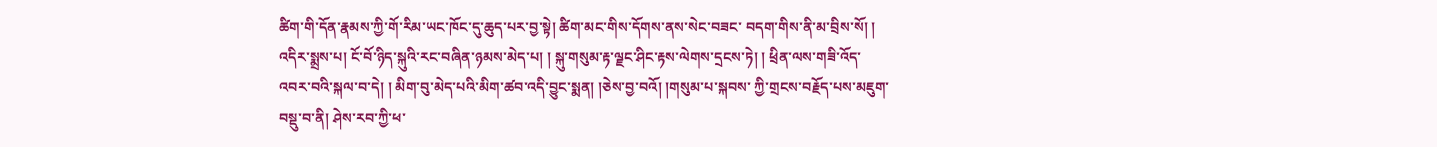ཚིག་གི་དོན་རྣམས་ཀྱི་གོ་རིམ་ཡང་ཁོང་དུ་ཆུད་པར་བྱ་སྟེ། ཚིག་མང་གིས་དོགས་ནས་སེང་བཟང་ བདག་གིས་ནི་མ་བྲིས་སོ། ། འདིར་སྨྲས་པ། ངོ་བོ་ཉིད་སྐུའི་རང་བཞིན་ཉམས་མེད་པ། ། སྐུ་གསུམ་རྟ་ལྗང་ཤིང་རྟས་ལེགས་དྲངས་ཏེ། ། ཕྲིན་ལས་གཟི་འོད་འབར་བའི་སྐལ་བ་དེ། ། མིག་བུ་མེད་པའི་མིག་ཚབ་འདི་བྱུང་སྨན། །ཅེས་བྱ་བའོ། །གསུམ་པ་སྐབས་ ཀྱི་གྲངས་བརྗོད་པས་མཇུག་བསྡུ་བ་ནི། ཤེས་རབ་ཀྱི་ཕ་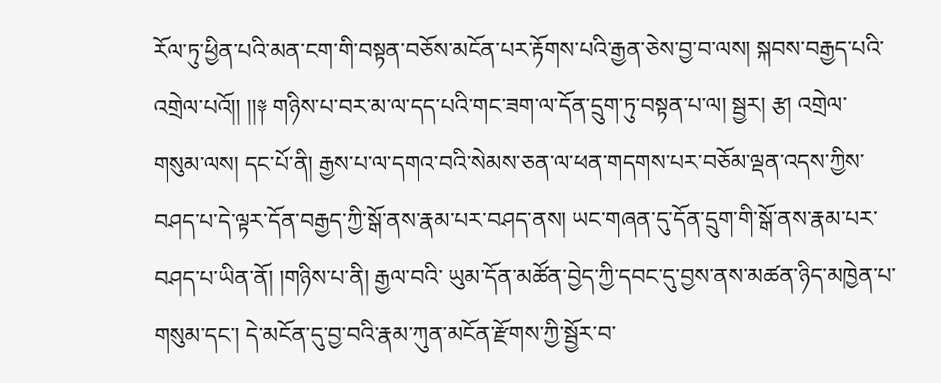རོལ་ཏུ་ཕྱིན་པའི་མན་ངག་གི་བསྟན་བཅོས་མངོན་པར་རྟོགས་པའི་རྒྱན་ཅེས་བྱ་བ་ལས། སྐབས་བརྒྱད་པའི་འགྲེལ་པའོ།། །།༈ གཉིས་པ་བར་མ་ལ་དད་པའི་གང་ཟག་ལ་དོན་དྲུག་ཏུ་བསྟན་པ་ལ། སྦྱར། རྩ། འགྲེལ་གསུམ་ལས། དང་པོ་ནི། རྒྱས་པ་ལ་དགའ་བའི་སེམས་ཅན་ལ་ཕན་གདགས་པར་བཅོམ་ལྡན་འདས་ཀྱིས་བཤད་པ་དེ་ལྟར་དོན་བརྒྱད་ཀྱི་སྒོ་ནས་རྣམ་པར་བཤད་ནས། ཡང་གཞན་དུ་དོན་དྲུག་གི་སྒོ་ནས་རྣམ་པར་བཤད་པ་ཡིན་ནོ། །གཉིས་པ་ནི། རྒྱལ་བའི་ ཡུམ་དོན་མཚོན་བྱེད་ཀྱི་དབང་དུ་བྱས་ནས་མཚན་ཉིད་མཁྱེན་པ་གསུམ་དང་། དེ་མངོན་དུ་བྱ་བའི་རྣམ་ཀུན་མངོན་རྫོགས་ཀྱི་སྦྱོར་བ་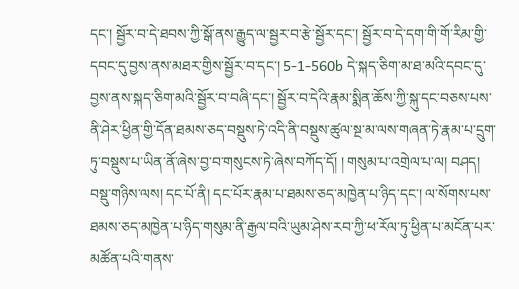དང་། སྦྱོར་བ་དེ་ཐབས་ཀྱི་སྒོ་ནས་རྒྱུད་ལ་སྦྱར་བ་རྩེ་སྦྱོར་དང་། སྦྱོར་བ་དེ་དག་གི་གོ་རིམ་གྱི་དབང་དུ་བྱས་ནས་མཐར་གྱིས་སྦྱོར་བ་དང་། 5-1-560b དེ་སྐད་ཅིག་མ་ཐ་མའི་དབང་དུ་བྱས་ནས་སྐད་ཅིག་མའི་སྦྱོར་བ་བཞི་དང་། སྦྱོར་བ་དེའི་རྣམ་སྨིན་ཆོས་ཀྱི་སྐུ་དང་བཅས་པས་ནི་ཤེར་ཕྱིན་གྱི་དོན་ཐམས་ཅད་བསྡུས་ཏེ་འདི་ནི་བསྡུས་ཚུལ་སྔ་མ་ལས་གཞན་ཏེ་རྣམ་པ་དྲུག་ཏུ་བསྡུས་པ་ཡིན་ནོ་ཞེས་བྱ་བ་གསུངས་ཏེ་ཞེས་བཀོད་དོ། ། གསུམ་པ་འགྲེལ་པ་ལ། བཤད། བསྡུ་གཉིས་ལས། དང་པོ་ནི། དང་པོར་རྣམ་པ་ཐམས་ཅད་མཁྱེན་པ་ཉིད་དང་། ལ་སོགས་པས་ཐམས་ཅད་མཁྱེན་པ་ཉིད་གསུམ་ནི་རྒྱལ་བའི་ཡུམ་ཤེས་རབ་ཀྱི་ཕ་རོལ་ཏུ་ཕྱིན་པ་མངོན་པར་མཚོན་པའི་གནས་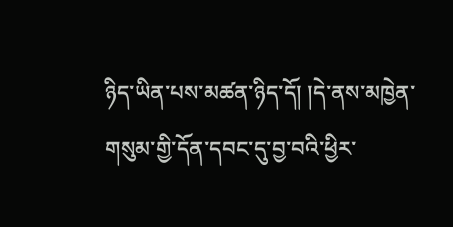ཉིད་ཡིན་པས་མཚན་ཉིད་དོ། །དེ་ནས་མཁྱེན་ གསུམ་གྱི་དོན་དབང་དུ་བྱ་བའི་ཕྱིར་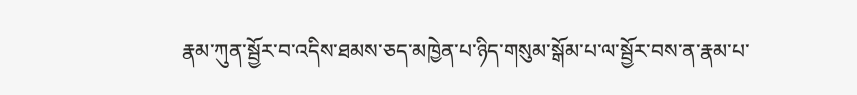རྣམ་ཀུན་སྦྱོར་བ་འདིས་ཐམས་ཅད་མཁྱེན་པ་ཉིད་གསུམ་སྒོམ་པ་ལ་སྦྱོར་བས་ན་རྣམ་པ་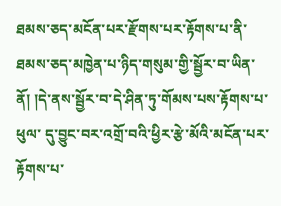ཐམས་ཅད་མངོན་པར་རྫོགས་པར་རྟོགས་པ་ནི་ཐམས་ཅད་མཁྱེན་པ་ཉིད་གསུམ་གྱི་སྦྱོར་བ་ཡིན་ནོ། །དེ་ནས་སྦྱོར་བ་དེ་ཤིན་ཏུ་གོམས་པས་རྟོགས་པ་ཕུལ་ དུ་བྱུང་བར་འགྲོ་བའི་ཕྱིར་རྩེ་མོའི་མངོན་པར་རྟོགས་པ་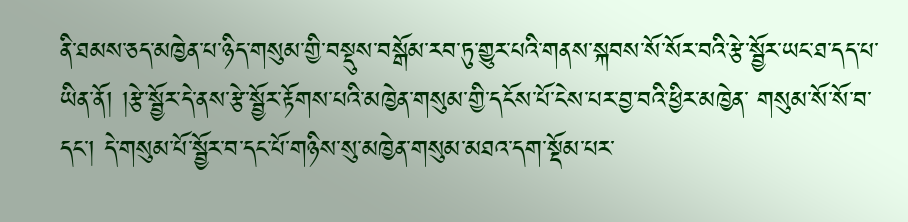ནི་ཐམས་ཅད་མཁྱེན་པ་ཉིད་གསུམ་གྱི་བསྡུས་བསྒོམ་རབ་ཏུ་གྱུར་པའི་གནས་སྐབས་སོ་སོར་བའི་རྩེ་སྦྱོར་ཡང་ཐ་དད་པ་ཡིན་ནོ། །རྩེ་སྦྱོར་དེ་ནས་རྩེ་སྦྱོར་རྟོགས་པའི་མཁྱེན་གསུམ་གྱི་དངོས་པོ་ངེས་པར་བྱ་བའི་ཕྱིར་མཁྱེན་ གསུམ་སོ་སོ་བ་དང་། དེ་གསུམ་པོ་སྦྱོར་བ་དང་པོ་གཉིས་སུ་མཁྱེན་གསུམ་མཐའ་དག་སྡོམ་པར་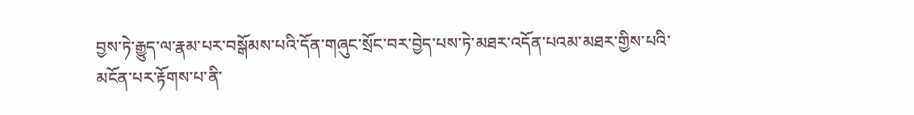བྱས་ཏེ་རྒྱུད་ལ་རྣམ་པར་བསྒོམས་པའི་དོན་གཞུང་སྲོང་བར་བྱེད་པས་ཏེ་མཐར་འདོན་པའམ་མཐར་གྱིས་པའི་མངོན་པར་རྟོགས་པ་ནི་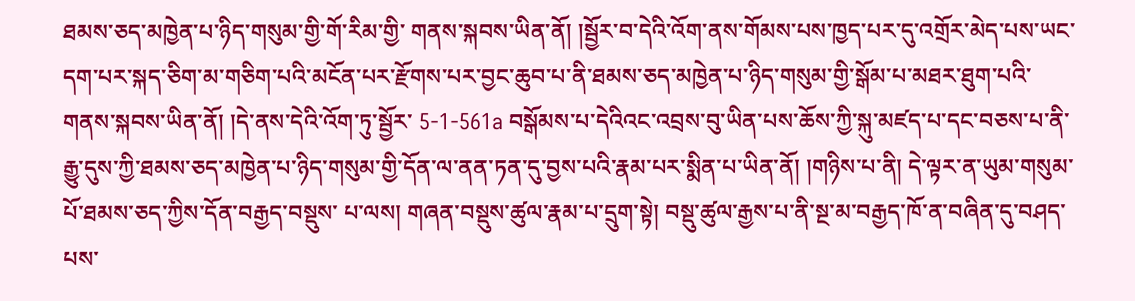ཐམས་ཅད་མཁྱེན་པ་ཉིད་གསུམ་གྱི་གོ་རིམ་གྱི་ གནས་སྐབས་ཡིན་ནོ། །སྦྱོར་བ་དེའི་འོག་ནས་གོམས་པས་ཁྱད་པར་དུ་འགྲོར་མེད་པས་ཡང་དག་པར་སྐད་ཅིག་མ་གཅིག་པའི་མངོན་པར་རྫོགས་པར་བྱང་ཆུབ་པ་ནི་ཐམས་ཅད་མཁྱེན་པ་ཉིད་གསུམ་གྱི་སྒོམ་པ་མཐར་ཐུག་པའི་གནས་སྐབས་ཡིན་ནོ། །དེ་ནས་དེའི་འོག་ཏུ་སྦྱོར་ 5-1-561a བསྒོམས་པ་དེའིའང་འབྲས་བུ་ཡིན་པས་ཆོས་ཀྱི་སྐུ་མཛད་པ་དང་བཅས་པ་ནི་རྒྱུ་དུས་ཀྱི་ཐམས་ཅད་མཁྱེན་པ་ཉིད་གསུམ་གྱི་དོན་ལ་ནན་ཏན་དུ་བྱས་པའི་རྣམ་པར་སྨིན་པ་ཡིན་ནོ། །གཉིས་པ་ནི། དེ་ལྟར་ན་ཡུམ་གསུམ་པོ་ཐམས་ཅད་ཀྱིས་དོན་བརྒྱད་བསྡུས་ པ་ལས། གཞན་བསྡུས་ཚུལ་རྣམ་པ་དྲུག་སྟེ། བསྡུ་ཚུལ་རྒྱས་པ་ནི་སྔ་མ་བརྒྱད་ཁོ་ན་བཞིན་དུ་བཤད་པས་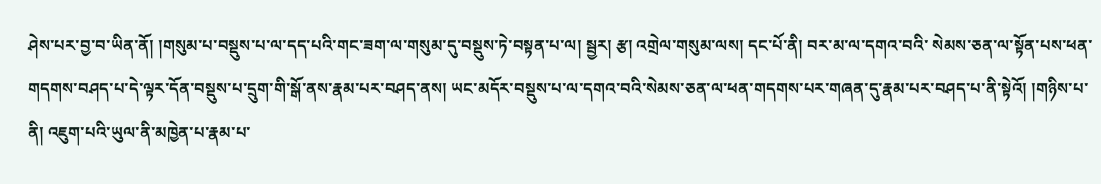ཤེས་པར་བྱ་བ་ཡིན་ནོ། །གསུམ་པ་བསྡུས་པ་ལ་དད་པའི་གང་ཟག་ལ་གསུམ་དུ་བསྡུས་ཏེ་བསྟན་པ་ལ། སྦྱར། རྩ། འགྲེལ་གསུམ་ལས། དང་པོ་ནི། བར་མ་ལ་དགའ་བའི་ སེམས་ཅན་ལ་སྟོན་པས་ཕན་གདགས་བཤད་པ་དེ་ལྟར་དོན་བསྡུས་པ་དྲུག་གི་སྒོ་ནས་རྣམ་པར་བཤད་ནས། ཡང་མདོར་བསྡུས་པ་ལ་དགའ་བའི་སེམས་ཅན་ལ་ཕན་གདགས་པར་གཞན་དུ་རྣམ་པར་བཤད་པ་ནི་སྟེའོ། །གཉིས་པ་ནི། འཇུག་པའི་ཡུལ་ནི་མཁྱེན་པ་རྣམ་པ་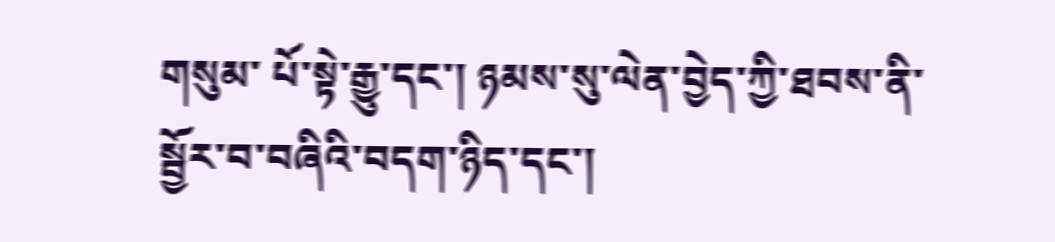གསུམ་ པོ་སྟེ་རྒྱུ་དང་། ཉམས་སུ་ལེན་བྱེད་ཀྱི་ཐབས་ནི་སྦྱོར་བ་བཞིའི་བདག་ཉིད་དང་།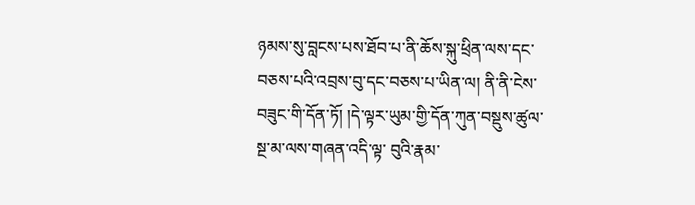ཉམས་སུ་བླངས་པས་ཐོབ་པ་ནི་ཆོས་སྐུ་ཕྲིན་ལས་དང་བཅས་པའི་འབྲས་བུ་དང་བཅས་པ་ཡིན་ལ། ནི་ནི་ངེས་བཟུང་གི་དོན་ཏོ། །དེ་ལྟར་ཡུམ་གྱི་དོན་ཀུན་བསྡུས་ཚུལ་སྔ་མ་ལས་གཞན་འདི་ལྟ་ བུའི་རྣམ་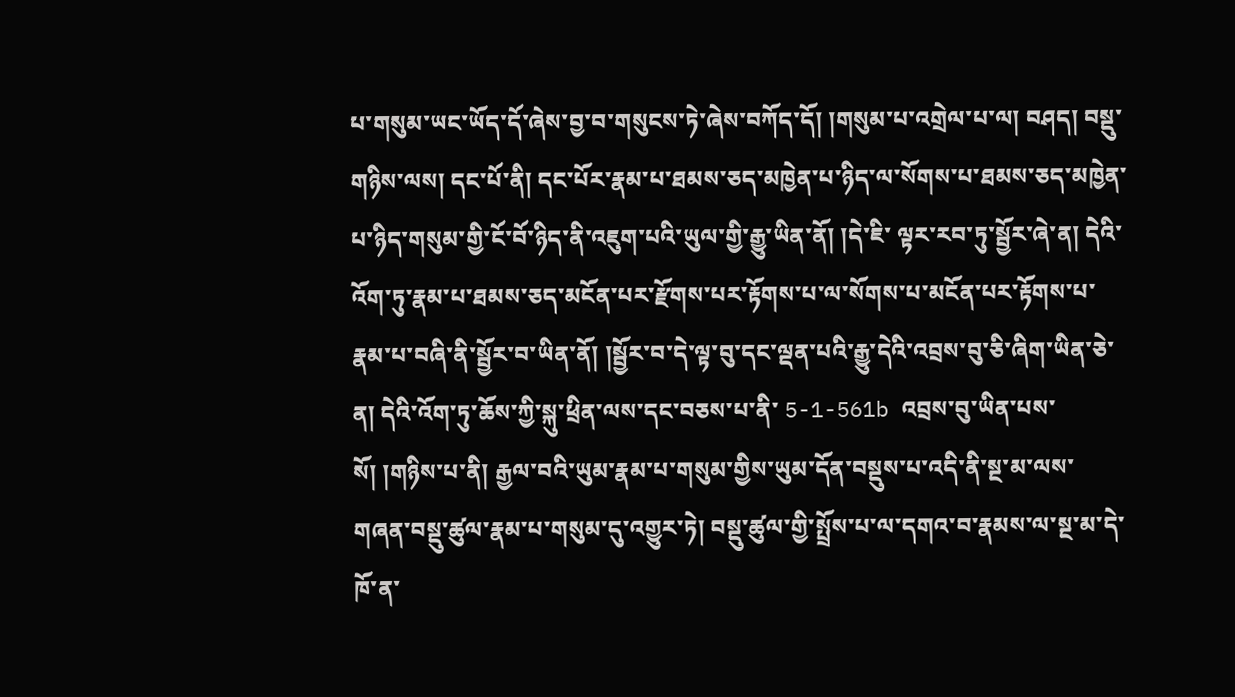པ་གསུམ་ཡང་ཡོད་དོ་ཞེས་བྱ་བ་གསུངས་ཏེ་ཞེས་བཀོད་དོ། །གསུམ་པ་འགྲེལ་པ་ལ། བཤད། བསྡུ་གཉིས་ལས། དང་པོ་ནི། དང་པོར་རྣམ་པ་ཐམས་ཅད་མཁྱེན་པ་ཉིད་ལ་སོགས་པ་ཐམས་ཅད་མཁྱེན་པ་ཉིད་གསུམ་གྱི་ངོ་བོ་ཉིད་ནི་འཇུག་པའི་ཡུལ་གྱི་རྒྱུ་ཡིན་ནོ། །དེ་ཇི་ ལྟར་རབ་ཏུ་སྦྱོར་ཞེ་ན། དེའི་འོག་ཏུ་རྣམ་པ་ཐམས་ཅད་མངོན་པར་རྫོགས་པར་རྟོགས་པ་ལ་སོགས་པ་མངོན་པར་རྟོགས་པ་རྣམ་པ་བཞི་ནི་སྦྱོར་བ་ཡིན་ནོ། །སྦྱོར་བ་དེ་ལྟ་བུ་དང་ལྡན་པའི་རྒྱུ་དེའི་འབྲས་བུ་ཅི་ཞིག་ཡིན་ཅེ་ན། དེའི་འོག་ཏུ་ཆོས་ཀྱི་སྐུ་ཕྲིན་ལས་དང་བཅས་པ་ནི་ 5-1-561b འབྲས་བུ་ཡིན་པས་སོ། །གཉིས་པ་ནི། རྒྱལ་བའི་ཡུམ་རྣམ་པ་གསུམ་གྱིས་ཡུམ་དོན་བསྡུས་པ་འདི་ནི་སྔ་མ་ལས་གཞན་བསྡུ་ཚུལ་རྣམ་པ་གསུམ་དུ་འགྱུར་ཏེ། བསྡུ་ཚུལ་གྱི་སྤྲོས་པ་ལ་དགའ་བ་རྣམས་ལ་སྔ་མ་དེ་ཁོ་ན་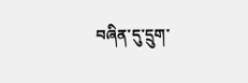བཞིན་དུ་དྲུག་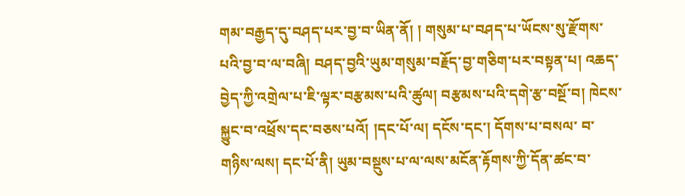གམ་བརྒྱད་དུ་བཤད་པར་བྱ་བ་ཡིན་ནོ། ། གསུམ་པ་བཤད་པ་ཡོངས་སུ་རྫོགས་པའི་བྱ་བ་ལ་བཞི། བཤད་བྱའི་ཡུམ་གསུམ་བརྗོད་བྱ་གཅིག་པར་བསྟན་པ། འཆད་བྱེད་ཀྱི་འགྲེལ་པ་ཇི་ལྟར་བརྩམས་པའི་ཚུལ། བརྩམས་པའི་དགེ་རྩ་བསྔོ་བ། ཁེངས་སྐྱུང་བ་འཕྲོས་དང་བཅས་པའོ། །དང་པོ་ལ། དངོས་དང་། དོགས་པ་བསལ་ བ་གཉིས་ལས། དང་པོ་ནི། ཡུམ་བསྡུས་པ་ལ་ལས་མངོན་རྟོགས་ཀྱི་དོན་ཚང་བ་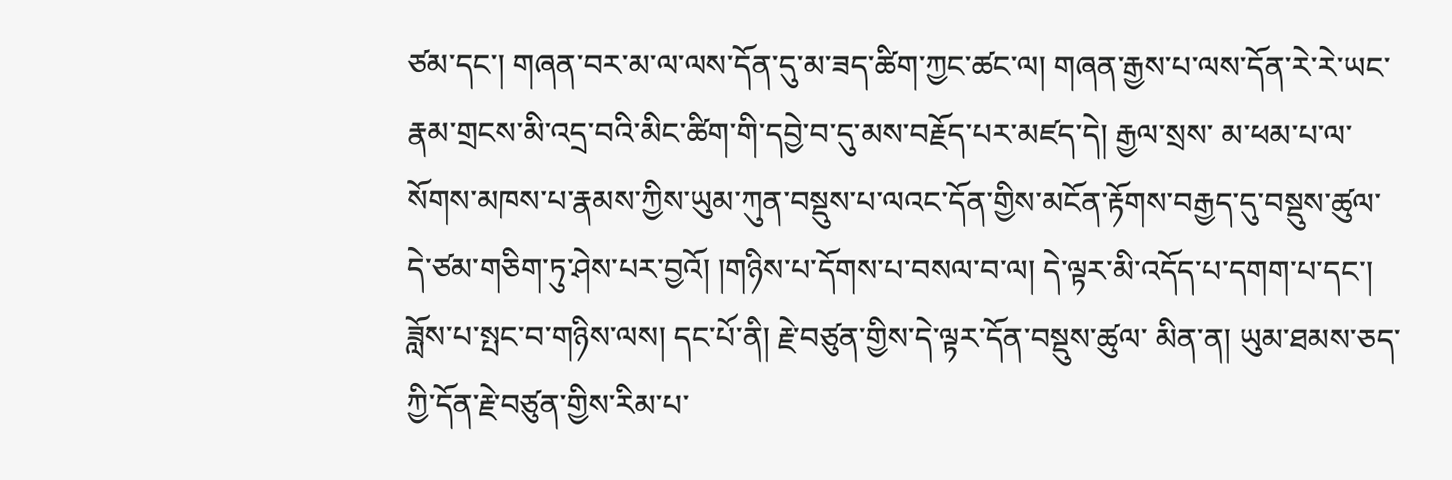ཙམ་དང་། གཞན་བར་མ་ལ་ལས་དོན་དུ་མ་ཟད་ཚིག་ཀྱང་ཚང་ལ། གཞན་རྒྱས་པ་ལས་དོན་རེ་རེ་ཡང་རྣམ་གྲངས་མི་འདྲ་བའི་མིང་ཚིག་གི་དབྱེ་བ་དུ་མས་བརྗོད་པར་མཛད་དེ། རྒྱལ་སྲས་ མ་ཕམ་པ་ལ་སོགས་མཁས་པ་རྣམས་ཀྱིས་ཡུམ་ཀུན་བསྡུས་པ་ལའང་དོན་གྱིས་མངོན་རྟོགས་བརྒྱད་དུ་བསྡུས་ཚུལ་དེ་ཙམ་གཅིག་ཏུ་ཤེས་པར་བྱའོ། །གཉིས་པ་དོགས་པ་བསལ་བ་ལ། དེ་ལྟར་མི་འདོད་པ་དགག་པ་དང་། ཟློས་པ་སྤང་བ་གཉིས་ལས། དང་པོ་ནི། རྗེ་བཙུན་གྱིས་དེ་ལྟར་དོན་བསྡུས་ཚུལ་ མིན་ན། ཡུམ་ཐམས་ཅད་ཀྱི་དོན་རྗེ་བཙུན་གྱིས་རིམ་པ་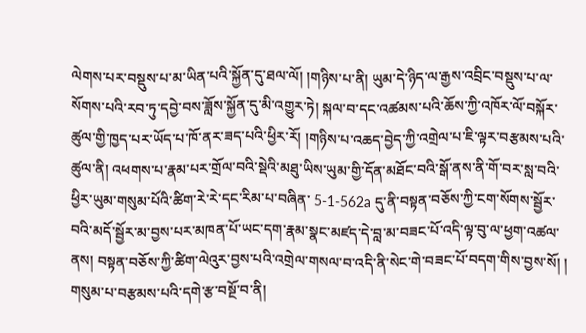ལེགས་པར་བསྡུས་པ་མ་ཡིན་པའི་སྐྱོན་དུ་ཐལ་ལོ། །གཉིས་པ་ནི། ཡུམ་དེ་ཉིད་ལ་རྒྱས་འབྲིང་བསྡུས་པ་ལ་སོགས་པའི་རབ་ཏུ་དབྱེ་བས་ཟློས་སྐྱོན་དུ་མི་འགྱུར་ཏེ། སྐལ་བ་དང་འཚམས་པའི་ཆོས་ཀྱི་འཁོར་ལོ་བསྐོར་ ཚུལ་གྱི་ཁྱད་པར་ཡོད་པ་ཁོ་ནར་ཟད་པའི་ཕྱིར་རོ། །གཉིས་པ་འཆད་བྱེད་ཀྱི་འགྲེལ་པ་ཇི་ལྟར་བརྩམས་པའི་ཚུལ་ནི། འཕགས་པ་རྣམ་པར་གྲོལ་བའི་སྡེའི་མཐུ་ཡིས་ཡུམ་གྱི་དོན་མཐོང་བའི་སྒོ་ནས་ནི་གོ་བར་སླ་བའི་ཕྱིར་ཡུམ་གསུམ་པོའི་ཚིག་རེ་རེ་དང་རིམ་པ་བཞིན་ 5-1-562a དུ་ནི་བསྟན་བཅོས་ཀྱི་ངག་སོགས་སྦྱོར་བའི་མདོ་སྦྱོར་མ་བྱས་པར་མཁན་པོ་ཡང་དག་རྣམ་སྣང་མཛད་དེ་བླ་མ་བཟང་པོ་འདི་ལྟ་བུ་ལ་ཕྱག་འཚལ་ནས། བསྟན་བཅོས་ཀྱི་ཚིག་ལེའུར་བྱས་པའི་འགྲེལ་གསལ་བ་འདི་ནི་སེང་གེ་བཟང་པོ་བདག་གིས་བྱས་སོ། ། གསུམ་པ་བརྩམས་པའི་དགེ་རྩ་བསྔོ་བ་ནི།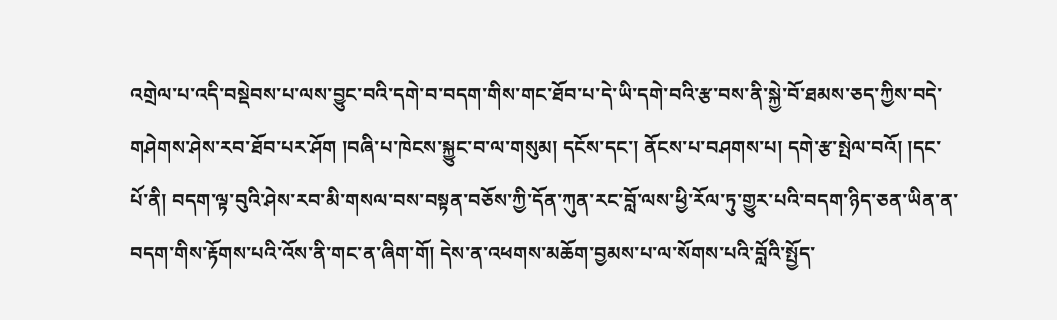འགྲེལ་པ་འདི་བསྡེབས་པ་ལས་བྱུང་བའི་དགེ་བ་བདག་གིས་གང་ཐོབ་པ་དེ་ཡི་དགེ་བའི་རྩ་བས་ནི་སྐྱེ་བོ་ཐམས་ཅད་ཀྱིས་བདེ་གཤེགས་ཤེས་རབ་ཐོབ་པར་ཤོག །བཞི་པ་ཁེངས་སྐྱུང་བ་ལ་གསུམ། དངོས་དང་། ནོངས་པ་བཤགས་པ། དགེ་རྩ་སྤེལ་བའོ། །དང་པོ་ནི། བདག་ལྟ་བུའི་ཤེས་རབ་མི་གསལ་བས་བསྟན་བཅོས་ཀྱི་དོན་ཀུན་རང་བློ་ལས་ཕྱི་རོལ་ཏུ་གྱུར་པའི་བདག་ཉིད་ཅན་ཡིན་ན་བདག་གིས་རྟོགས་པའི་འོས་ནི་གང་ན་ཞིག་གོ། དེས་ན་འཕགས་མཆོག་བྱམས་པ་ལ་སོགས་པའི་བློའི་སྤྱོད་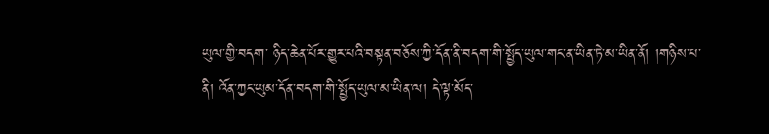ཡུལ་གྱི་བདག་ ཉིད་ཆེན་པོར་གྱུར་པའི་བསྟན་བཅོས་ཀྱི་དོན་ནི་བདག་གི་སྤྱོད་ཡུལ་གང་ན་ཡིན་ཏེ་མ་ཡིན་ནོ། །གཉིས་པ་ནི། འོན་ཀྱང་ཡུམ་དོན་བདག་གི་སྤྱོད་ཡུལ་མ་ཡིན་ལ། དེ་ལྟ་མོད་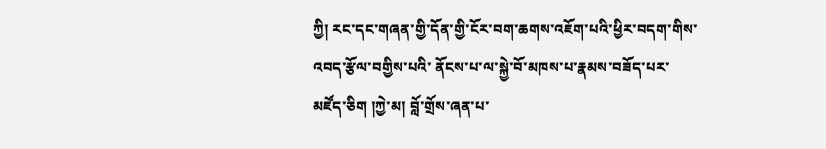ཀྱི། རང་དང་གཞན་གྱི་དོན་གྱི་ངོར་བག་ཆགས་འཇོག་པའི་ཕྱིར་བདག་གིས་འབད་རྩོལ་བགྱིས་པའི་ ནོངས་པ་ལ་སྐྱེ་བོ་མཁས་པ་རྣམས་བཟོད་པར་མཛོད་ཅིག །ཀྱེ་མ། བློ་གྲོས་ཞན་པ་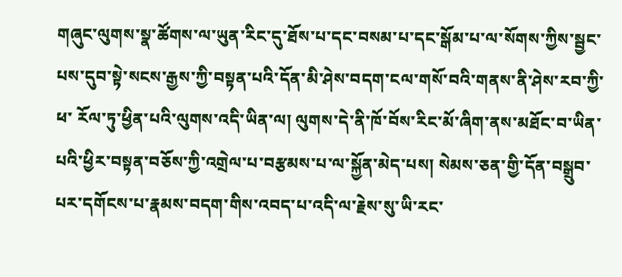གཞུང་ལུགས་སྣ་ཚོགས་ལ་ཡུན་རིང་དུ་ཐོས་པ་དང་བསམ་པ་དང་སྒོམ་པ་ལ་སོགས་ཀྱིས་སྦྱང་པས་དུབ་སྟེ་སངས་རྒྱས་ཀྱི་བསྟན་པའི་དོན་མི་ཤེས་བདག་ངལ་གསོ་བའི་གནས་ནི་ཤེས་རབ་ཀྱི་ཕ་ རོལ་ཏུ་ཕྱིན་པའི་ལུགས་འདི་ཡིན་ལ། ལུགས་དེ་ནི་ཁོ་བོས་རིང་མོ་ཞིག་ནས་མཐོང་བ་ཡིན་པའི་ཕྱིར་བསྟན་བཅོས་ཀྱི་འགྲེལ་པ་བརྩམས་པ་ལ་སྐྱོན་མེད་པས། སེམས་ཅན་གྱི་དོན་བསྒྲུབ་པར་དགོངས་པ་རྣམས་བདག་གིས་འབད་པ་འདི་ལ་རྗེས་སུ་ཡི་རང་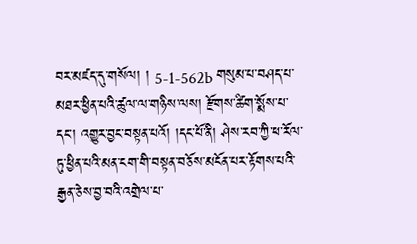བར་མཛད་དུ་གསོལ། ། 5-1-562b གསུམ་པ་བཤད་པ་མཐར་ཕྱིན་པའི་ཚུལ་ལ་གཉིས་ལས། རྫོགས་ཚིག་སྨོས་པ་དང་། འགྱུར་བྱང་བསྟན་པའོ། །དང་པོ་ནི། ཤེས་རབ་ཀྱི་ཕ་རོལ་ཏུ་ཕྱིན་པའི་མན་ངག་གི་བསྟན་བཅོས་མངོན་པར་རྟོགས་པའི་རྒྱན་ཅེས་བྱ་བའི་འགྲེལ་པ་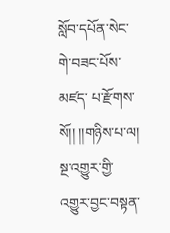སློབ་དཔོན་སེང་གེ་བཟང་པོས་མཛད་ པ་རྫོགས་སོ།། །།གཉིས་པ་ལ། སྔ་འགྱུར་གྱི་འགྱུར་བྱང་བསྟན་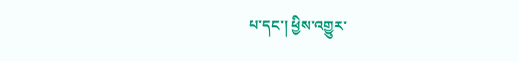པ་དང་། ཕྱིས་འགྱུར་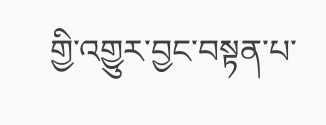གྱི་འགྱུར་བྱང་བསྟན་པ་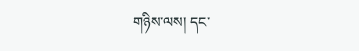གཉིས་ལས། དང་